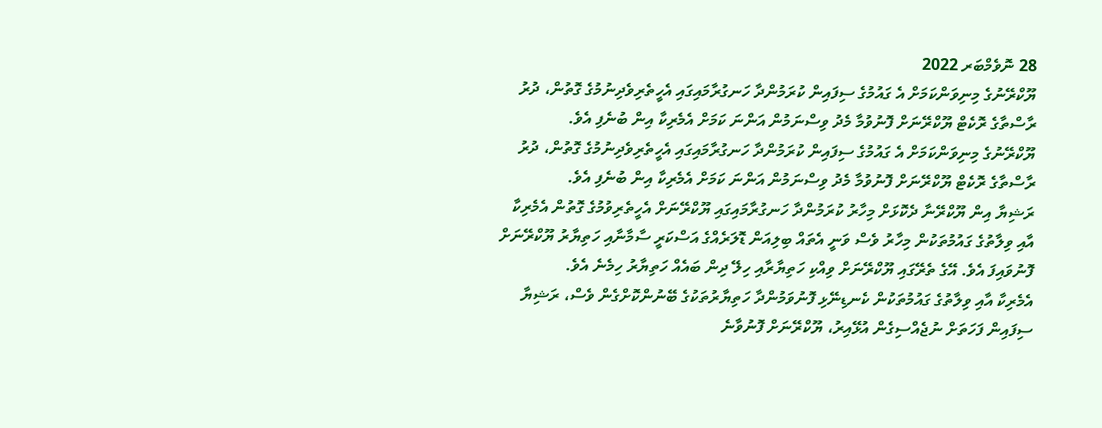28 ނޮވެމްބަރ 2022
ޔޫކްރޭނުގެ މިނިވަންކަމަށް އެ ގައުމުގެ ސިފައިން ކުރަމުންދާ ހަނގުރާމައިގައި އެހީތެރިވެދިނުމުގެ ގޮތުން، ދުރު ރާސްތާގެ ރޮކެޓް ޔޫކްރޭނަށް ފޮނުވުމާ މެދު ވިސްނަމުން އަންނަ ކަމަށް އެމެރިކާ އިން ބުނެފި އެވެ.
ޔޫކްރޭނުގެ މިނިވަންކަމަށް އެ ގައުމުގެ ސިފައިން ކުރަމުންދާ ހަނގުރާމައިގައި އެހީތެރިވެދިނުމުގެ ގޮތުން، ދުރު ރާސްތާގެ ރޮކެޓް ޔޫކްރޭނަށް ފޮނުވުމާ މެދު ވިސްނަމުން އަންނަ ކަމަށް އެމެރިކާ އިން ބުނެފި އެވެ.
ރަޝިޔާ އިން ޔޫކްރޭނާ ދެކޮޅަށް މިހާރު ކުރަމުންދާ ހަނގުރާމައިގައި ޔޫކްރޭނަށް އެހީތެރިވުމުގެ ގޮތުން އެމެރިކާ އާއި ވިލާތުގެ ގައުމުތަކުން މިހާރު ވެސް ވަނީ އެތައް ބިލިއަން ޑޮލަރެއްގެ އަސްކަރީ ސާމާނާއި ހަތިޔާރު ޔޫކްރޭނަށް ފޮނުވައިފަ އެވެ. އޭގެ ތެރޭގައި ޔޫކްރޭނަށް ވިއްކި ހަތިޔާރާއި ހިލޭ ދިން ބައެއް ހަތިޔާރު ހިމެނެ އެވެ.
އެމެރިކާ އާއި ވިލާތުގެ ގައުމުތަކުން ކެނޑިނޭޅި ފޮނުވަމުންދާ ހަތިޔާރުތަކުގެ ބޭނުންކޮށްގެން ވެސް، ރަޝިޔާ ސިފައިން ފަހަތަށް ނުޖެއްސިގެން އުޅޭއިރު، ޔޫކްރޭނަށް ފޮނުވާނެ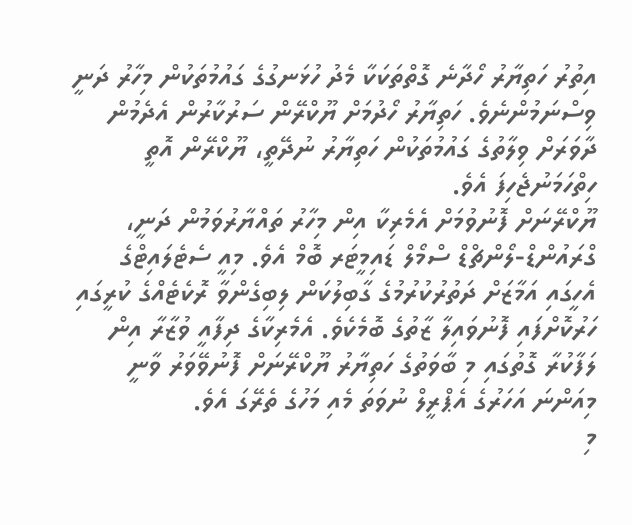އިތުރު ހަތިޔާރު ހޯދާނެ ގޮތްތަކަކާ މެދު ހުޅަނގުގެ ގައުމުތަކުން މިހާރު ދަނީ ވިސްނަމުންނެވެ. ހަތިޔާރު ހޯދުމަށް ޔޫކްރޭން ސަރުކާރުން އެދެމުން ދާވަރަށް ވިލާތުގެ ގައުމުތަކުން ހަތިޔާރު ނުދޭތީ، ޔޫކްރޭން އޮތީ ހިތްހަމަނުޖެހިފަ އެވެ.
ޔޫކްރޭނަށް ފޮނުވުމަށް އެމެރިކާ އިން މިހާރު ތައްޔާރުވަމުން ދަނީ، ގްރައުންޑް-ލޯންޗްޑް ސްމޯލް ޑައިމީޓަރ ބޮމް އެވެ. މިއީ ސެޓެލައިޓްގެ އެހީގައި އަމާޒަށް ދަތުރުކުރުމުގެ ގާބިލުކަން ލިބިގެންވާ ރޮކެޓެއްގެ ކުރީގައި ހަރުކޮށްފައި ފޮނުވައިލާ ޒާތުގެ ބޮމެކެވެ. އެމެރިކާގެ ދިފާއީ ވުޒާރާ އިން ލަފާކުރާ ގޮތުގައި މި ބާވަތުގެ ހަތިޔާރު ޔޫކްރޭނަށް ފޮނުވޭވަރު ވާނީ މިއަންނަ އަހަރުގެ އެޕްރީލް ނުވަތަ މެއި މަހުގެ ތެރޭގަ އެވެ.
މި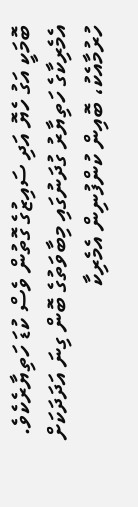ބޮމަކީ އަގު ހެޔޮ އަދި ސައިޒުގެ ގޮތުން ވެސް ކުޑަ ހަތިޔާރެކެވެ. އެމެރިކާގެ ހަތިޔާރު ގުދަނުގައި މިބާވަތުގެ ބޮން ގިނަ އަދަދަކަށް ހުރުމާއެކު، ބޮއިން ކުންފުނިން އެމެރިކާ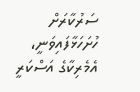ސަރުކާރަށް ހުށަހަޅާފައިވަނީ، އެމެރިކާގެ އަސްކަރީ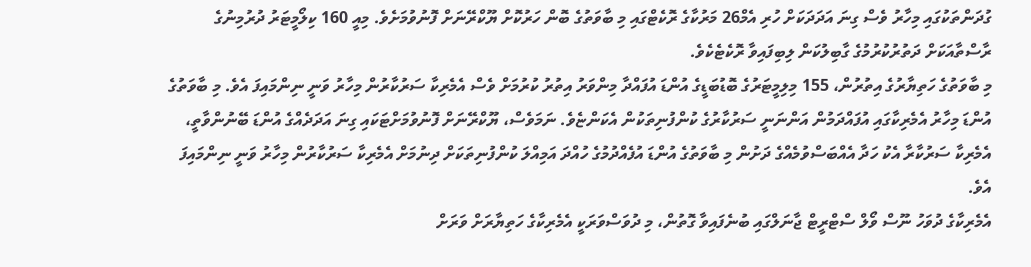ގުދަންތަކުގައި މިހާރު ވެސް ގިނަ އަދަދަކަށް ހުރި އެމް26 މަރުކާގެ ރޮކެޓްގައި މި ބާވަތުގެ ބޮން ހަރުކޮށް ޔޫކްރޭނަށް ފޮނުވުމަށެވެ. މިއީ 160 ކިލޯމީޓަރު ދުރުމިނުގެ ރާސްތާއަކަށް ދަތުރުކުރުމުގެ ގާބިލުކަން ލިބިފައިވާ ރޮކެޓެކެވެ.
މި ބާވަތުގެ ހަތިޔާރުގެ އިތުރުން، 155 މިލިމީޓަރުގެ ބޮޑުބަޑީގެ އުންޑަ އުފައްދާ މިންވަރު އިތުރު ކުރުމަށް ވެސް އެމެރިކާ ސަރުކާރުން މިހާރު ވަނީ ނިންމައިފަ އެވެ. މި ބާވަތުގެ އުންޑަ މިހާރު އެމެރިކާގައި އުފައްދަމުން އަންނަނީ ސަރުކާރުގެ ކުންފުނިތަކުން އެކަންޏެވެ. ނަމަވެސް، ޔޫކްރޭނަށް ފޮނުވުމަށްޓަކައި ގިނަ އަދަދެއްގެ އުންޑަ ބޭނުންވާތީ، އެމެރިކާ ސަރުކާރާ އެކު ހަދާ އެއްބަސްވުމެއްގެ ދަށުން މި ބާވަތުގެ އުންޑަ އުފެއްދުމުގެ ހުއްދަ އަމިއްލަ ކުންފުނިތަކަށް ދިނުމަށް އެމެރިކާ ސަރުކާރުން މިހާރު ވަނީ ނިންމައިފަ އެވެ.
އެމެރިކާގެ ދުވަހު ނޫސް ވޯލް ސްޓްރީޓް ޖާނަލްގައި ބުނެފައިވާ ގޮތުން، މި ދުވަސްވަރަކީ އެމެރިކާގެ ހަތިޔާރަށް ވަރަށް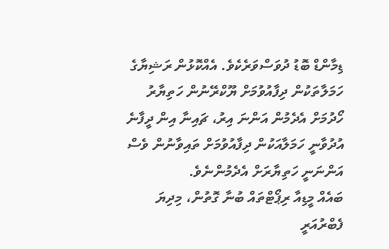ޑިމާންޑް ބޮޑު ދުވަސްވަރެކެވެ. އެއްކޮޅުން ރަޝިޔާގެ ހަމަލާތަކުން ދިފާއުވުމަށް ޔޫކްރޭނުން ހަތިޔާރު ހޯދުމަށް އެދެމުން އަންނަ އިރު، ޗައިނާ އިން ދީފާނެ އުދުވާނީ ހަމަލާއަކުން ދިފާއުވުމަށް ތައިވާނުން ވެސް އަންނަނީ ހަތިޔާރަށް އެދެމުންނެވެ.
ބައެއް މީޑިއާ ރިޕޯޓްތައް ބުނާ ގޮތުން، މިދިޔަ ފެބްރުއަރީ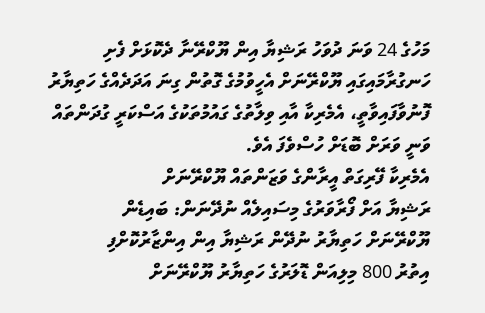މަހުގެ 24 ވަނަ ދުވަހު ރަޝިޔާ އިން ޔޫކްރޭނާ ދެކޮޅަށް ފެށި ހަނގުރާމައިގައި ޔޫކްރޭނަށް އެހީވުމުގެ ގޮތުން ގިނަ އަދަދެއްގެ ހަތިޔާރު ފޮނުވާފައިވާތީ، އެމެރިކާ އާއި ވިލާތުގެ ގައުމުތަކުގެ އަސްކަރީ ގުދަންތައް ވަނީ ވަރަށް ބޮޑަށް ހުސްވެފަ އެވެ.
އެމެރިކާ ފޭރިގަތް އީރާންގެ ވަޒަންތައް ޔޫކްރޭނަށް
ރަޝިޔާ އަށް ފޯރާވަރުގެ މިސައިލެއް ނުދޭނަން: ބައިޑެން
ޔޫކްރޭނަށް ހަތިޔާރު ނުދޭން ރަޝިޔާ އިން އިންޒާރުކޮށްފި
އިތުރު 800 މިލިއަން ޑޮލަރުގެ ހަތިޔާރު ޔޫކްރޭނަށް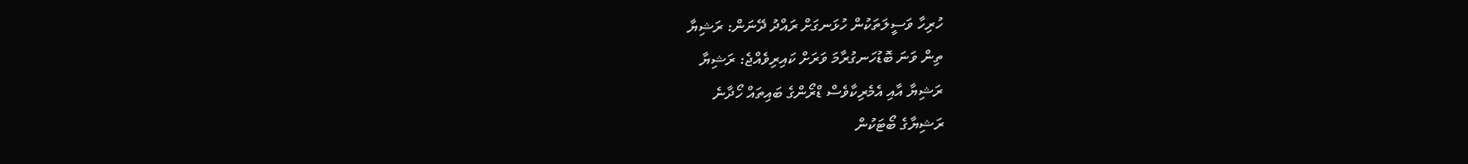ހުރިހާ ވަސީލަތަކުން ހުޅަނގަށް ރައްދު ދޭނަން: ރަޝިޔާ
ތިން ވަނަ ބޮޑުހަނގުރާމަ ވަރަށް ކައިރިވެއްޖެ: ރަޝިޔާ
ރަޝިޔާ އާއި އެމެރިކާވެސް ޑްރޯންގެ ބައިތައް ހޯދާނެ
ރަޝިޔާގެ ބޯޓަކުން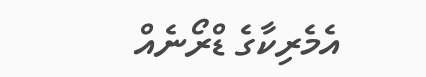އެމެރިކާގެ ޑްރޯނެއް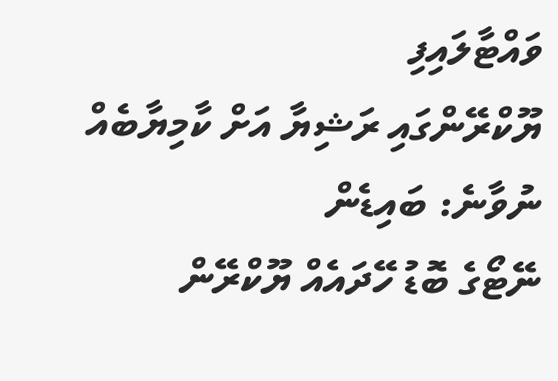ވައްޓާލައިފި
ޔޫކްރޭންގައި ރަޝިޔާ އަށް ކާމިޔާބެއް ނުވާނެ: ބައިޑެން
ނޭޓޯގެ ބޮޑު ހޭދައެއް ޔޫކްރޭން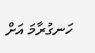ހަނގުރާމަ އަށް